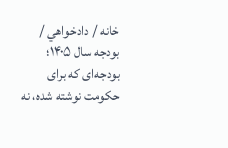خانه / دادخواهي / بودجه سال ۱۴۰۵؛ بودجه‌ای که برای حکومت نوشته شده، نه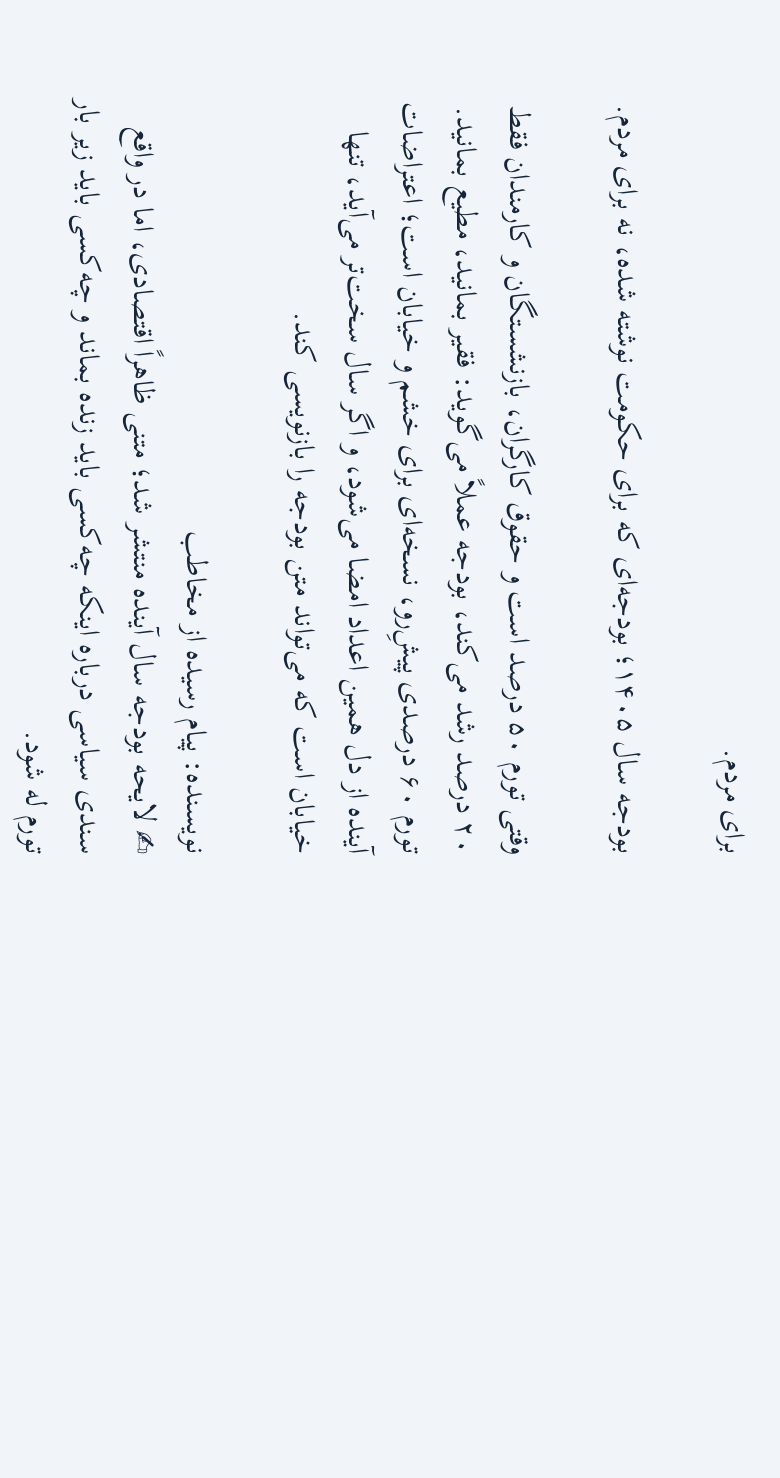برای مردم.

بودجه سال ۱۴۰۵؛ بودجه‌ای که برای حکومت نوشته شده، نه برای مردم.

وقتی تورم ۵۰ درصد است و حقوق کارگران، بازنشستگان و کارمندان فقط ۲۰ درصد رشد می‌کند، بودجه عملاً می‌گوید: فقیر بمانید، مطیع بمانید.
تورم ۶۰ درصدی پیشِ‌رو، نسخه‌ای برای خشم و خیابان است؛ اعتراضات آینده از دل همین اعداد امضا می‌شود، و اگر سال سخت‌تر می‌آید، تنها خیابان است که می‌تواند متن بودجه را بازنویسی کند.

نویسنده: پیام رسیده از مخاطب
✍ لایحه بودجه سال آینده منتشر شد؛ متنی ظاهراً اقتصادی، اما در واقع سندی سیاسی درباره اینکه چه‌کسی باید زنده بماند و چه‌کسی باید زیر بار تورم له شود.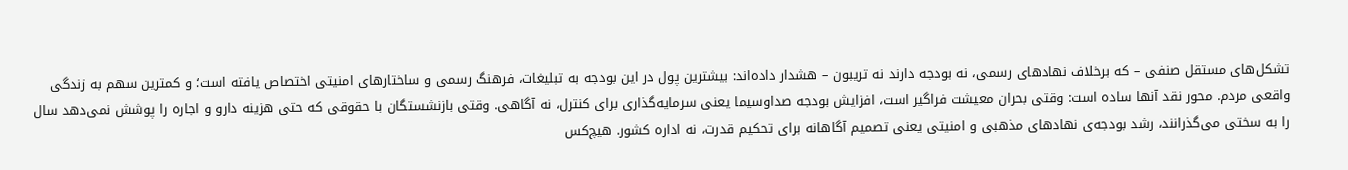تشکل‌های مستقل صنفی – که برخلاف نهادهای رسمی، نه بودجه دارند نه تریبون – هشدار داده‌اند: بیشترین پول در این بودجه به تبلیغات، فرهنگ رسمی و ساختارهای امنیتی اختصاص یافته است؛ و کمترین سهم به زندگی واقعی مردم. محور نقد آنها ساده است: وقتی بحران معیشت فراگیر است، افزایش بودجه صداوسیما یعنی سرمایه‌گذاری برای کنترل، نه آگاهی. وقتی بازنشستگان با حقوقی که حتی هزینه دارو و اجاره را پوشش نمی‌دهد سال را به سختی می‌گذرانند، رشد بودجه‌ی نهادهای مذهبی و امنیتی یعنی تصمیم آگاهانه برای تحکیم قدرت، نه اداره کشور. هیچ‌کس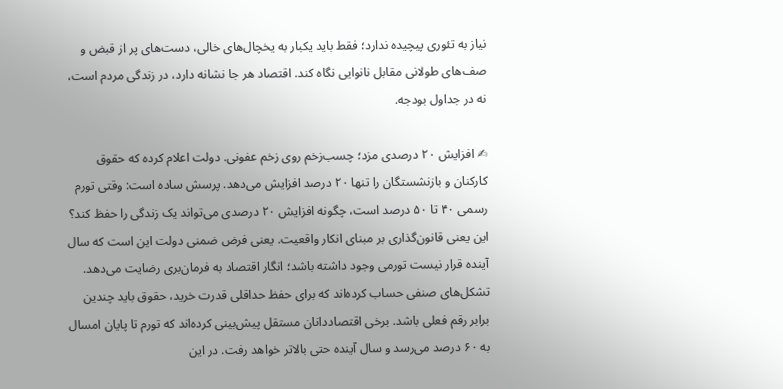نیاز به تئوری پیچیده ندارد؛ فقط باید یکبار به یخچال‌های خالی، دست‌های پر از قبض و صف‌های طولانی مقابل نانوایی نگاه کند. اقتصاد هر جا نشانه دارد، در زندگی مردم است، نه در جداول بودجه.

✍ افزایش ۲۰ درصدی مزد؛ چسب‌زخم روی زخم عفونی. دولت اعلام کرده که حقوق کارکنان و بازنشستگان را تنها ۲۰ درصد افزایش می‌دهد. پرسش ساده است: وقتی تورم رسمی ۴۰ تا ۵۰ درصد است، چگونه افزایش ۲۰‌ درصدی می‌تواند یک زندگی را حفظ کند؟ این یعنی قانون‌گذاری بر مبنای انکار واقعیت. یعنی فرض ضمنی دولت این است که سال آینده قرار نیست تورمی وجود داشته باشد؛ انگار اقتصاد به فرمان‌بری رضایت می‌دهد. تشکل‌های صنفی حساب کرده‌اند که برای حفظ حداقلی قدرت خرید، حقوق باید چندین برابر رقم فعلی باشد. برخی اقتصاددانان مستقل پیش‌بینی کرده‌اند که تورم تا پایان امسال به ۶۰ درصد می‌رسد و سال آینده حتی بالاتر خواهد رفت. در این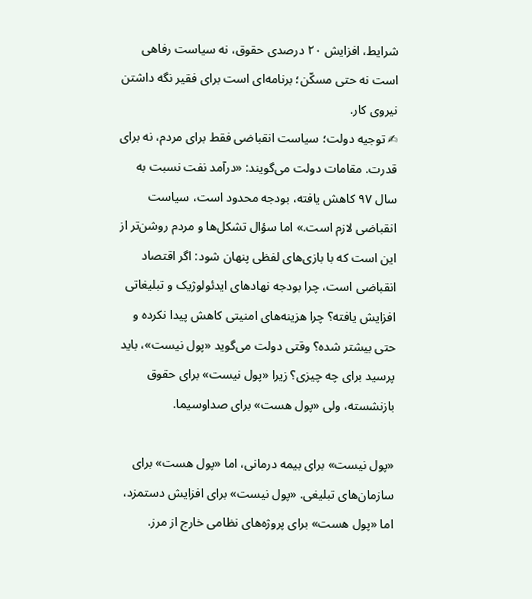شرایط، افزایش ۲۰ درصدی حقوق، نه سیاست رفاهی است نه حتی مسکّن؛ برنامه‌ای است برای فقیر نگه داشتن نیروی کار.
✍ توجیه دولت؛ سیاست انقباضی فقط برای مردم، نه برای قدرت. مقامات دولت می‌گویند: «درآمد نفت نسبت به سال ۹۷ کاهش یافته، بودجه محدود است، سیاست انقباضی لازم است.» اما سؤال تشکل‌ها و مردم روشن‌تر از این است که با بازی‌های لفظی پنهان شود: اگر اقتصاد انقباضی است، چرا بودجه نهادهای ایدئولوژیک و تبلیغاتی افزایش یافته؟ چرا هزینه‌های امنیتی کاهش پیدا نکرده و حتی بیشتر شده؟ وقتی دولت می‌گوید «پول نیست»، باید پرسید برای چه چیزی؟ زیرا «پول نیست» برای حقوق بازنشسته، ولی «پول هست» برای صداوسیما.

«پول نیست» برای بیمه درمانی، اما «پول هست» برای سازمان‌های تبلیغی. «پول نیست» برای افزایش دستمزد، اما «پول هست» برای پروژه‌های نظامی خارج از مرز.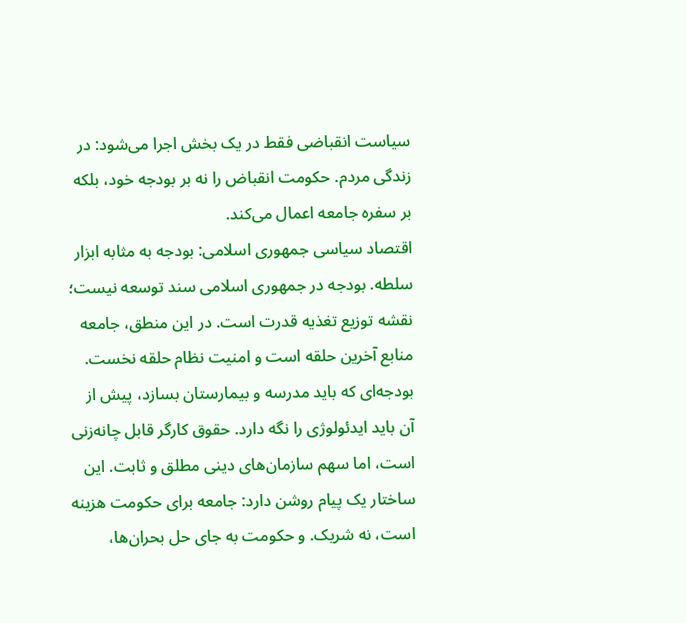سیاست انقباضی فقط در یک بخش اجرا می‌شود: در زندگی مردم. حکومت انقباض را نه بر بودجه خود، بلکه بر سفره جامعه اعمال می‌کند.
اقتصاد سیاسی جمهوری اسلامی: بودجه به مثابه ابزار سلطه. بودجه در جمهوری اسلامی سند توسعه نیست؛ نقشه توزیع تغذیه قدرت است. در این منطق، جامعه منابع آخرین حلقه است و امنیت نظام حلقه نخست. بودجه‌ای که باید مدرسه و بیمارستان بسازد، پیش از آن باید ایدئولوژی را نگه دارد. حقوق کارگر قابل چانه‌زنی است، اما سهم سازمان‌های دینی مطلق و ثابت. این ساختار یک پیام روشن دارد: جامعه برای حکومت هزینه است، نه شریک. و حکومت به جای حل بحران‌ها،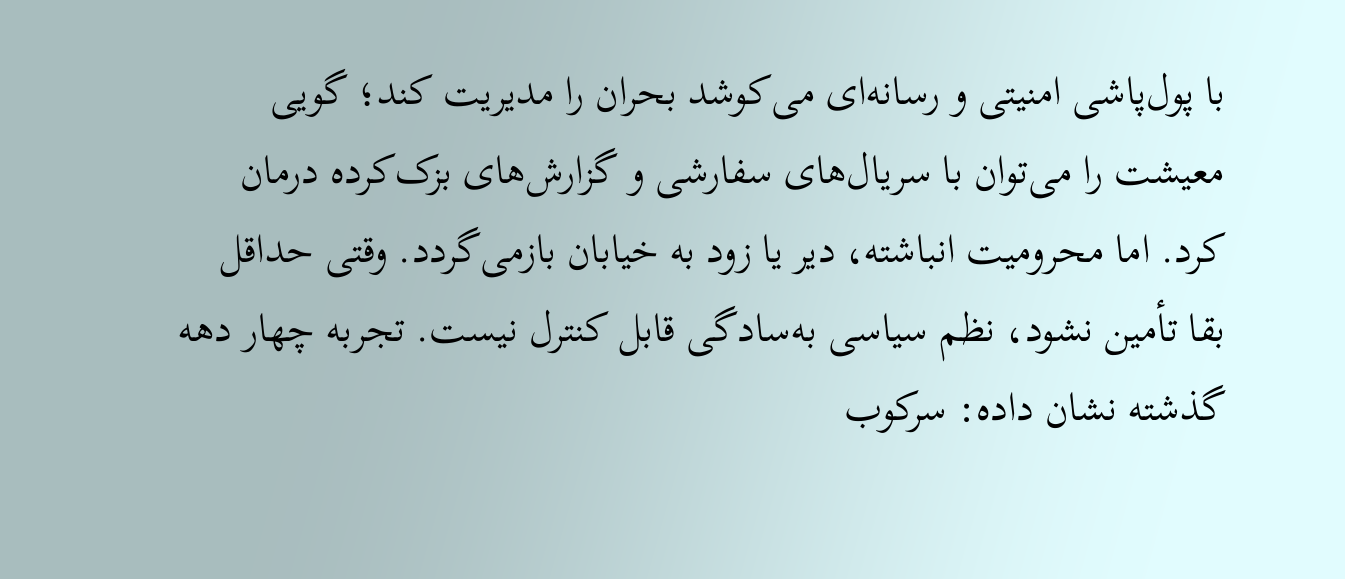با پول‌پاشی امنیتی و رسانه‌ای می‌کوشد بحران را مدیریت کند؛ گویی معیشت را می‌توان با سریال‌های سفارشی و گزارش‌های بزک‌کرده درمان کرد. اما محرومیت انباشته، دیر یا زود به خیابان بازمی‌گردد. وقتی حداقل بقا تأمین نشود، نظم سیاسی به‌سادگی قابل کنترل نیست. تجربه چهار دهه گذشته نشان داده: سرکوب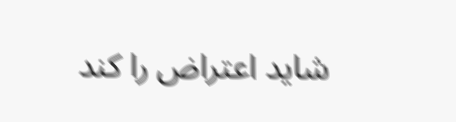شاید اعتراض را کند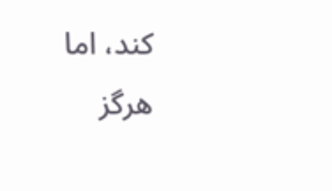کند، اما هرگز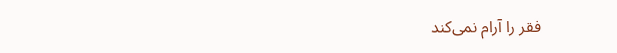فقر را آرام نمی‌کند